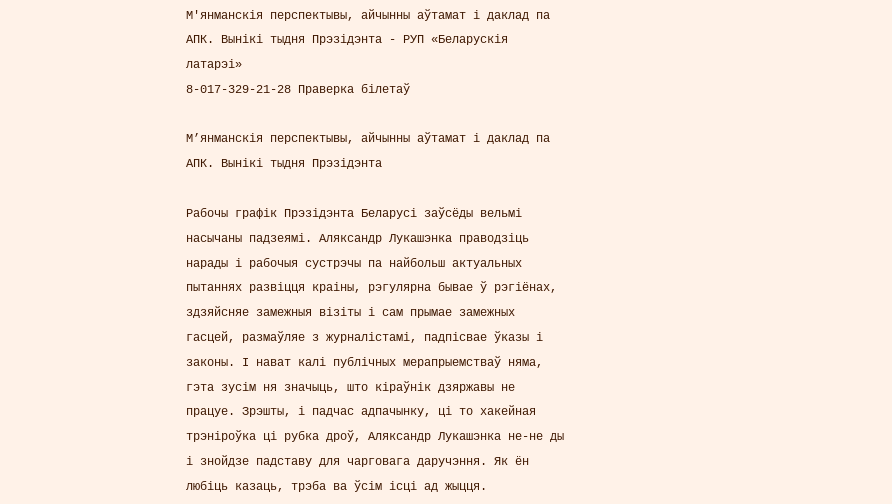М'янманскія перспектывы, айчынны аўтамат і даклад па АПК. Вынікі тыдня Прэзідэнта - РУП «Беларускія латарэі»
8-017-329-21-28 Праверка білетаў

М’янманскія перспектывы, айчынны аўтамат і даклад па АПК. Вынікі тыдня Прэзідэнта

Рабочы графік Прэзідэнта Беларусі заўсёды вельмі насычаны падзеямі. Аляксандр Лукашэнка праводзіць нарады і рабочыя сустрэчы па найбольш актуальных пытаннях развіцця краіны, рэгулярна бывае ў рэгіёнах, здзяйсняе замежныя візіты і сам прымае замежных гасцей, размаўляе з журналістамі, падпісвае ўказы і законы. І нават калі публічных мерапрыемстваў няма, гэта зусім ня значыць, што кіраўнік дзяржавы не працуе. Зрэшты, і падчас адпачынку, ці то хакейная трэніроўка ці рубка дроў, Аляксандр Лукашэнка не-не ды і знойдзе падставу для чарговага даручэння. Як ён любіць казаць, трэба ва ўсім ісці ад жыцця.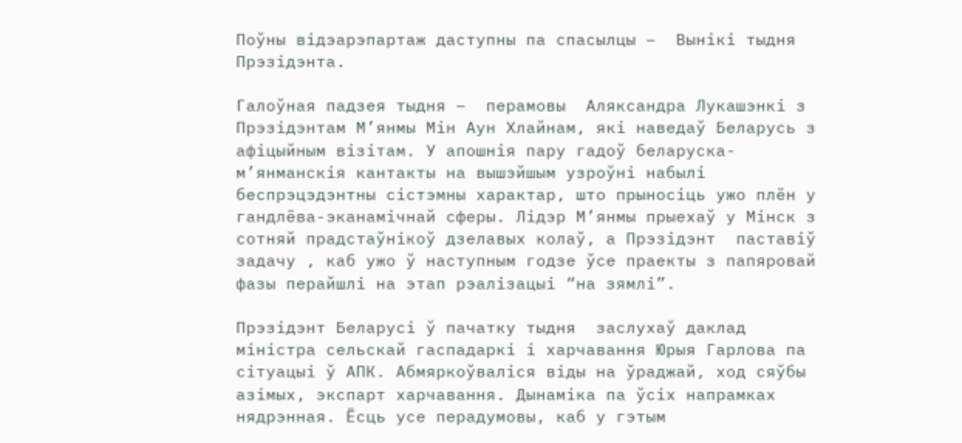Поўны відэарэпартаж даступны па спасылцы –  Вынікі тыдня Прэзідэнта.

Галоўная падзея тыдня –  перамовы  Аляксандра Лукашэнкі з Прэзідэнтам М’янмы Мін Аун Хлайнам, які наведаў Беларусь з афіцыйным візітам. У апошнія пару гадоў беларуска-м’янманскія кантакты на вышэйшым узроўні набылі беспрэцэдэнтны сістэмны характар, што прыносіць ужо плён у гандлёва-эканамічнай сферы. Лідэр М’янмы прыехаў у Мінск з сотняй прадстаўнікоў дзелавых колаў, а Прэзідэнт  паставіў задачу , каб ужо ў наступным годзе ўсе праекты з папяровай фазы перайшлі на этап рэалізацыі “на зямлі”.

Прэзідэнт Беларусі ў пачатку тыдня  заслухаў даклад  міністра сельскай гаспадаркі і харчавання Юрыя Гарлова па сітуацыі ў АПК. Абмяркоўваліся віды на ўраджай, ход сяўбы азімых, экспарт харчавання. Дынаміка па ўсіх напрамках нядрэнная. Ёсць усе перадумовы, каб у гэтым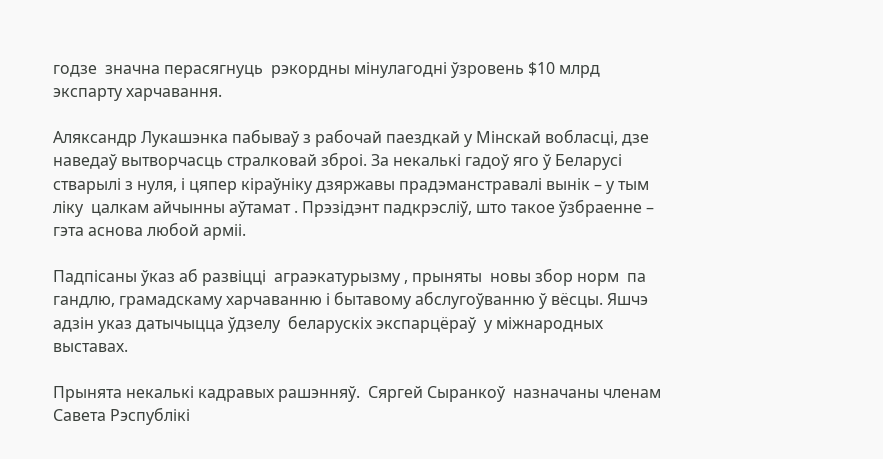годзе  значна перасягнуць  рэкордны мінулагодні ўзровень $10 млрд экспарту харчавання.

Аляксандр Лукашэнка пабываў з рабочай паездкай у Мінскай вобласці, дзе наведаў вытворчасць стралковай зброі. За некалькі гадоў яго ў Беларусі стварылі з нуля, і цяпер кіраўніку дзяржавы прадэманстравалі вынік – у тым ліку  цалкам айчынны аўтамат . Прэзідэнт падкрэсліў, што такое ўзбраенне – гэта аснова любой арміі.

Падпісаны ўказ аб развіцці  аграэкатурызму , прыняты  новы збор норм  па гандлю, грамадскаму харчаванню і бытавому абслугоўванню ў вёсцы. Яшчэ адзін указ датычыцца ўдзелу  беларускіх экспарцёраў  у міжнародных выставах.

Прынята некалькі кадравых рашэнняў.  Сяргей Сыранкоў  назначаны членам Савета Рэспублікі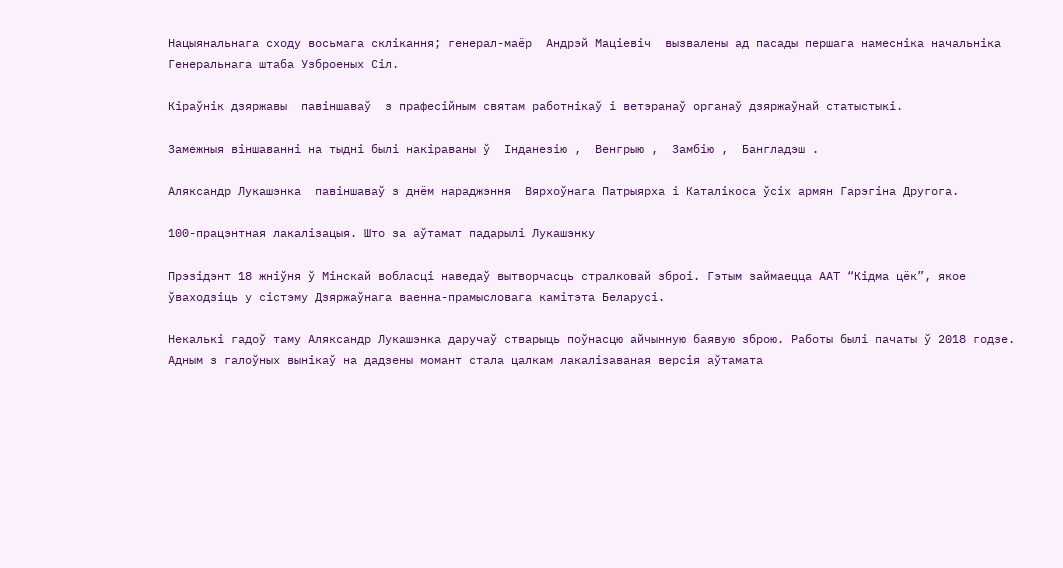Нацыянальнага сходу восьмага склікання; генерал-маёр  Андрэй Маціевіч  вызвалены ад пасады першага намесніка начальніка Генеральнага штаба Узброеных Сіл.

Кіраўнік дзяржавы  павіншаваў  з прафесійным святам работнікаў і ветэранаў органаў дзяржаўнай статыстыкі.

Замежныя віншаванні на тыдні былі накіраваны ў  Інданезію ,  Венгрыю ,  Замбію ,  Бангладэш .

Аляксандр Лукашэнка  павіншаваў з днём нараджэння  Вярхоўнага Патрыярха і Каталікоса ўсіх армян Гарэгіна Другога.

100-працэнтная лакалізацыя. Што за аўтамат падарылі Лукашэнку

Прэзідэнт 18 жніўня ў Мінскай вобласці наведаў вытворчасць стралковай зброі. Гэтым займаецца ААТ “Кідма цёк”, якое ўваходзіць у сістэму Дзяржаўнага ваенна-прамысловага камітэта Беларусі.

Некалькі гадоў таму Аляксандр Лукашэнка даручаў стварыць поўнасцю айчынную баявую зброю. Работы былі пачаты ў 2018 годзе. Адным з галоўных вынікаў на дадзены момант стала цалкам лакалізаваная версія аўтамата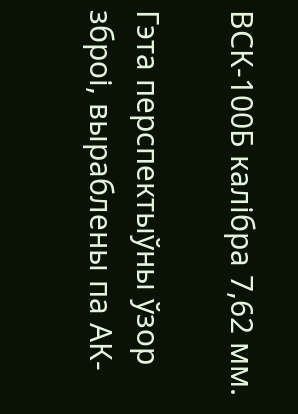ВСК-100Б калібра 7,62 мм.

Гэта перспектыўны ўзор зброі, выраблены па АК-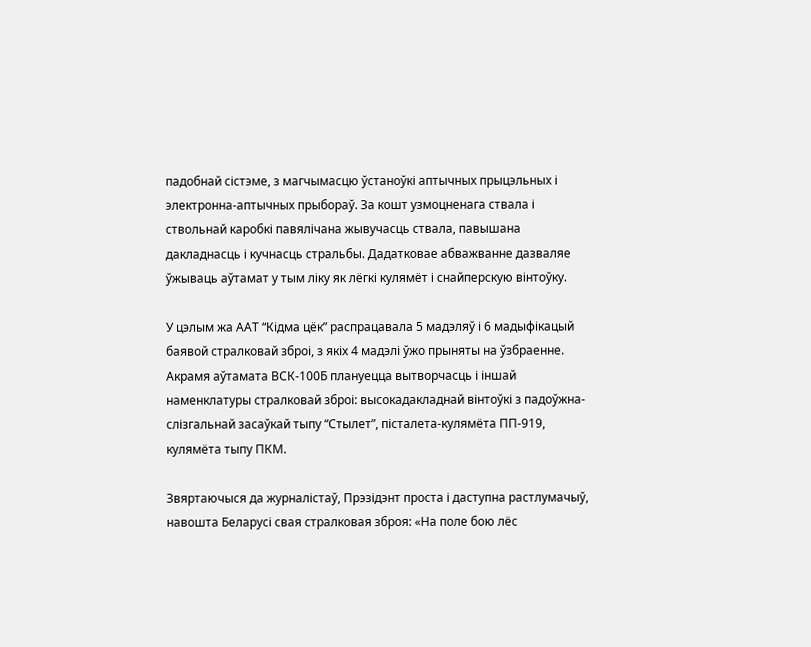падобнай сістэме, з магчымасцю ўстаноўкі аптычных прыцэльных і электронна-аптычных прыбораў. За кошт узмоцненага ствала і ствольнай каробкі павялічана жывучасць ствала, павышана дакладнасць і кучнасць стральбы. Дадатковае абважванне дазваляе ўжываць аўтамат у тым ліку як лёгкі кулямёт і снайперскую вінтоўку.

У цэлым жа ААТ “Кідма цёк” распрацавала 5 мадэляў і 6 мадыфікацый баявой стралковай зброі, з якіх 4 мадэлі ўжо прыняты на ўзбраенне. Акрамя аўтамата ВСК-100Б плануецца вытворчасць і іншай наменклатуры стралковай зброі: высокадакладнай вінтоўкі з падоўжна-слізгальнай засаўкай тыпу “Стылет”, пісталета-кулямёта ПП-919, кулямёта тыпу ПКМ.

Звяртаючыся да журналістаў, Прэзідэнт проста і даступна растлумачыў, навошта Беларусі свая стралковая зброя: «На поле бою лёс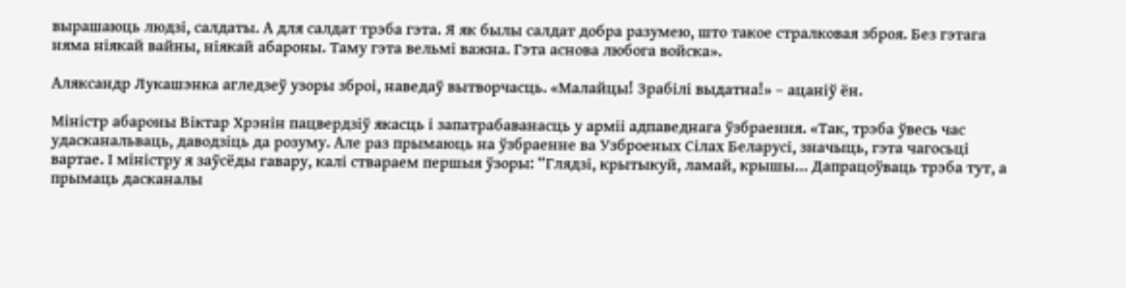вырашаюць людзі, салдаты. А для салдат трэба гэта. Я як былы салдат добра разумею, што такое стралковая зброя. Без гэтага няма ніякай вайны, ніякай абароны. Таму гэта вельмi важна. Гэта аснова любога войска».

Аляксандр Лукашэнка агледзеў узоры зброі, наведаў вытворчасць. «Малайцы! Зрабілі выдатна!» – ацаніў ён.

Міністр абароны Віктар Хрэнін пацвердзіў якасць і запатрабаванасць у арміі адпаведнага ўзбраення. «Так, трэба ўвесь час удасканальваць, даводзіць да розуму. Але раз прымаюць на ўзбраенне ва Узброеных Сілах Беларусі, значыць, гэта чагосьці вартае. І міністру я заўсёды гавару, калі ствараем першыя ўзоры: “Глядзі, крытыкуй, ламай, крышы… Дапрацоўваць трэба тут, а прымаць дасканалы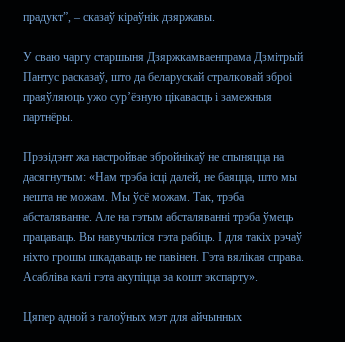прадукт”, – сказаў кіраўнік дзяржавы.

У сваю чаргу старшыня Дзяржкамваенпрама Дзмітрый Пантус расказаў, што да беларускай стралковай зброі праяўляюць ужо сур’ёзную цікавасць і замежныя партнёры.

Прэзідэнт жа настройвае збройнікаў не спыняцца на дасягнутым: «Нам трэба ісці далей, не баяцца, што мы нешта не можам. Мы ўсё можам. Так, трэба абсталяванне. Але на гэтым абсталяванні трэба ўмець працаваць. Вы навучыліся гэта рабіць. І для такіх рэчаў ніхто грошы шкадаваць не павінен. Гэта вялікая справа. Асабліва калі гэта акупіцца за кошт экспарту».

Цяпер адной з галоўных мэт для айчынных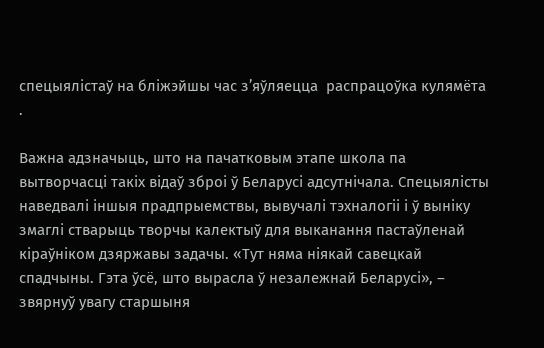спецыялістаў на бліжэйшы час з’яўляецца  распрацоўка кулямёта .

Важна адзначыць, што на пачатковым этапе школа па вытворчасці такіх відаў зброі ў Беларусі адсутнічала. Спецыялісты наведвалі іншыя прадпрыемствы, вывучалі тэхналогіі і ў выніку змаглі стварыць творчы калектыў для выканання пастаўленай кіраўніком дзяржавы задачы. «Тут няма ніякай савецкай спадчыны. Гэта ўсё, што вырасла ў незалежнай Беларусі», – звярнуў увагу старшыня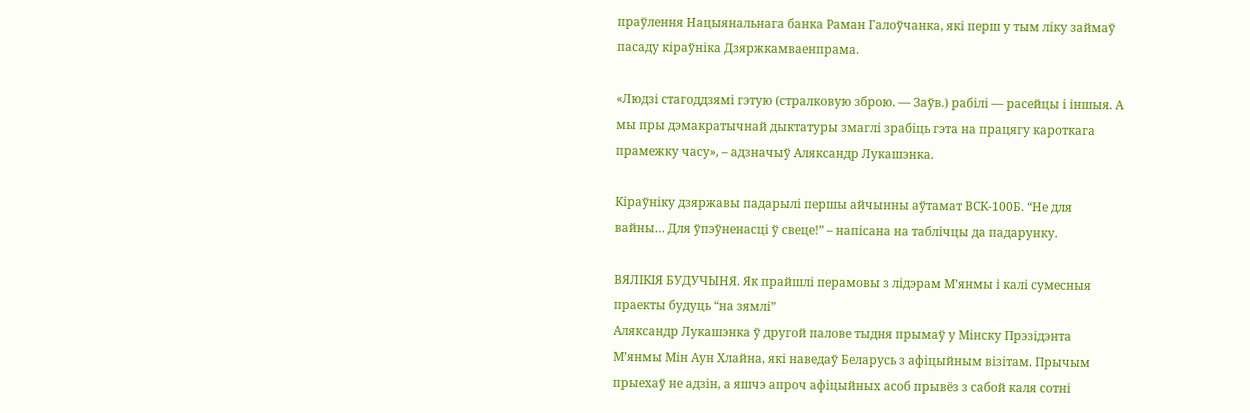праўлення Нацыянальнага банка Раман Галоўчанка, які перш у тым ліку займаў пасаду кіраўніка Дзяржкамваенпрама.

«Людзі стагоддзямі гэтую (стралковую зброю. — Заўв.) рабілі — расейцы і іншыя. А мы пры дэмакратычнай дыктатуры змаглі зрабіць гэта на працягу кароткага прамежку часу», – адзначыў Аляксандр Лукашэнка.

Кіраўніку дзяржавы падарылі першы айчынны аўтамат ВСК-100Б. “Не для вайны… Для ўпэўненасці ў свеце!” – напісана на таблічцы да падарунку.

ВЯЛІКІЯ БУДУЧЫНЯ. Як прайшлі перамовы з лідэрам М’янмы і калі сумесныя праекты будуць “на зямлі”
Аляксандр Лукашэнка ў другой палове тыдня прымаў у Мінску Прэзідэнта М’янмы Мін Аун Хлайна, які наведаў Беларусь з афіцыйным візітам. Прычым прыехаў не адзін, а яшчэ апроч афіцыйных асоб прывёз з сабой каля сотні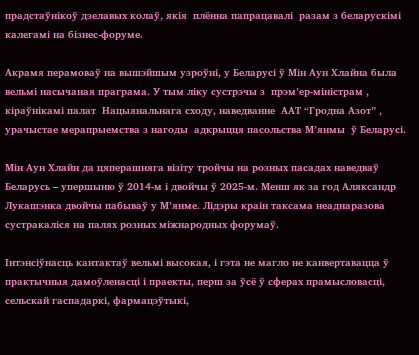прадстаўнікоў дзелавых колаў, якія  плённа папрацавалі  разам з беларускімі калегамі на бізнес-форуме.

Акрамя перамоваў на вышэйшым узроўні, у Беларусі ў Мін Аун Хлайна была вельмі насычаная праграма. У тым ліку сустрэчы з  прэм’ер-міністрам ,  кіраўнікамі палат  Нацыянальнага сходу, наведванне  ААТ “Гродна Азот” , урачыстае мерапрыемства з нагоды  адкрыцця пасольства М’янмы  ў Беларусі.

Мін Аун Хлайн да цяперашняга візіту тройчы на розных пасадах наведваў Беларусь – упершыню ў 2014-м і двойчы ў 2025-м. Менш як за год Аляксандр Лукашэнка двойчы пабываў у М’янме. Лідэры краін таксама неаднаразова сустракаліся на палях розных міжнародных форумаў.

Інтэнсіўнасць кантактаў вельмі высокая, і гэта не магло не канвертавацца ў практычныя дамоўленасці і праекты, перш за ўсё ў сферах прамысловасці, сельскай гаспадаркі, фармацэўтыкі,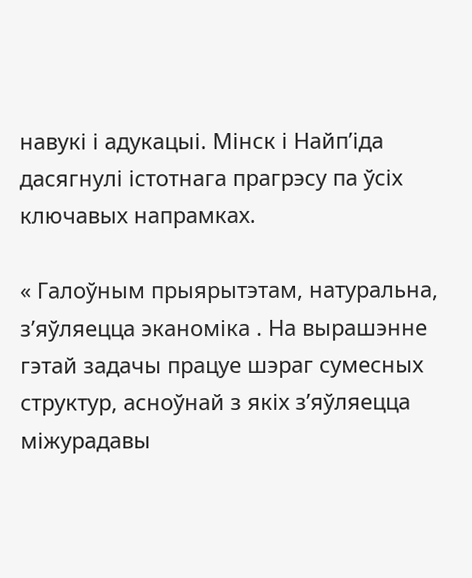навукі і адукацыі. Мінск і Найп’іда дасягнулі істотнага прагрэсу па ўсіх ключавых напрамках.

« Галоўным прыярытэтам, натуральна, з’яўляецца эканоміка . На вырашэнне гэтай задачы працуе шэраг сумесных структур, асноўнай з якіх з’яўляецца міжурадавы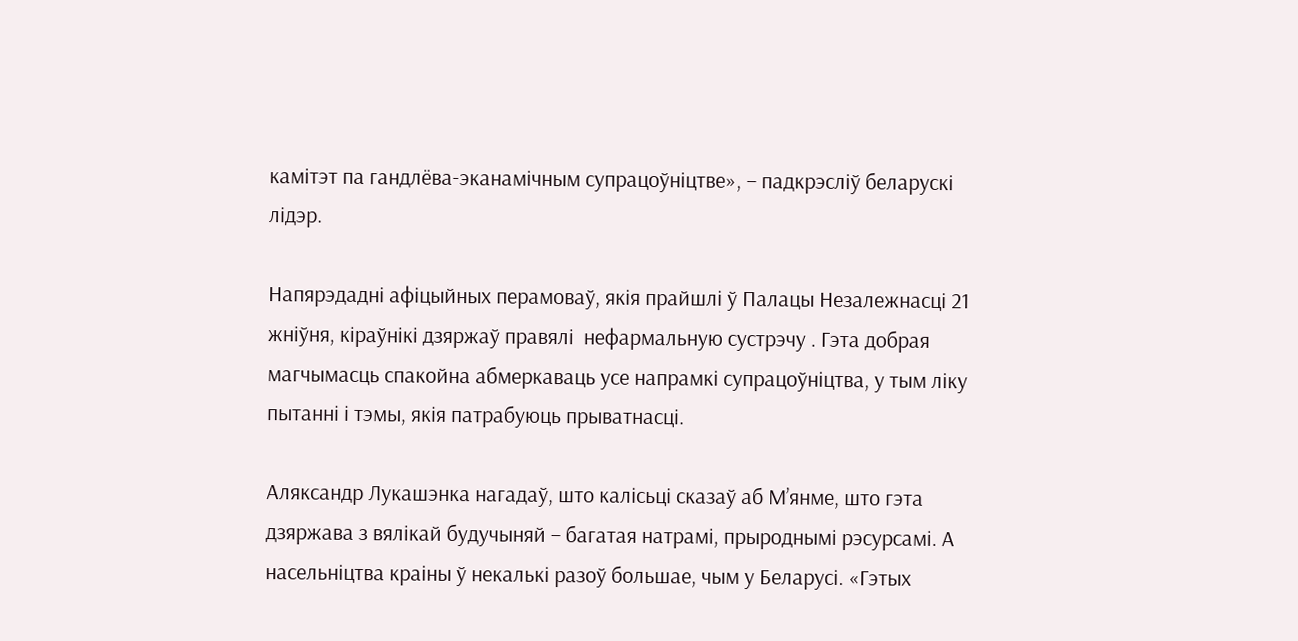камітэт па гандлёва-эканамічным супрацоўніцтве», – падкрэсліў беларускі лідэр.

Напярэдадні афіцыйных перамоваў, якія прайшлі ў Палацы Незалежнасці 21 жніўня, кіраўнікі дзяржаў правялі  нефармальную сустрэчу . Гэта добрая магчымасць спакойна абмеркаваць усе напрамкі супрацоўніцтва, у тым ліку пытанні і тэмы, якія патрабуюць прыватнасці.

Аляксандр Лукашэнка нагадаў, што калісьці сказаў аб М’янме, што гэта дзяржава з вялікай будучыняй – багатая натрамі, прыроднымі рэсурсамі. А насельніцтва краіны ў некалькі разоў большае, чым у Беларусі. «Гэтых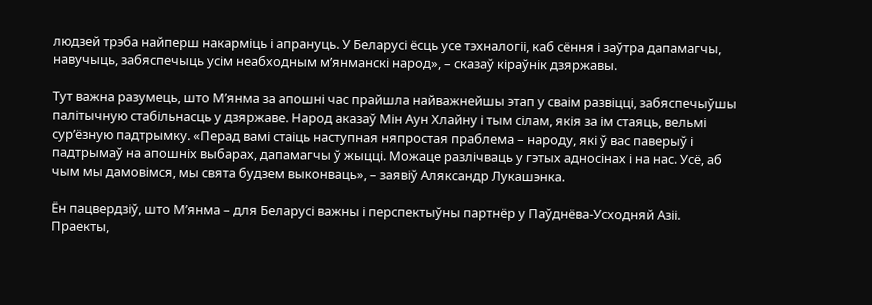людзей трэба найперш накарміць і апрануць. У Беларусі ёсць усе тэхналогіі, каб сёння і заўтра дапамагчы, навучыць, забяспечыць усім неабходным м’янманскі народ», – сказаў кіраўнік дзяржавы.

Тут важна разумець, што М’янма за апошні час прайшла найважнейшы этап у сваім развіцці, забяспечыўшы палітычную стабільнасць у дзяржаве. Народ аказаў Мін Аун Хлайну і тым сілам, якія за ім стаяць, вельмі сур’ёзную падтрымку. «Перад вамі стаіць наступная няпростая праблема – народу, які ў вас паверыў і падтрымаў на апошніх выбарах, дапамагчы ў жыцці. Можаце разлічваць у гэтых адносінах і на нас. Усё, аб чым мы дамовімся, мы свята будзем выконваць», – заявіў Аляксандр Лукашэнка.

Ён пацвердзіў, што М’янма – для Беларусі важны і перспектыўны партнёр у Паўднёва-Усходняй Азіі. Праекты,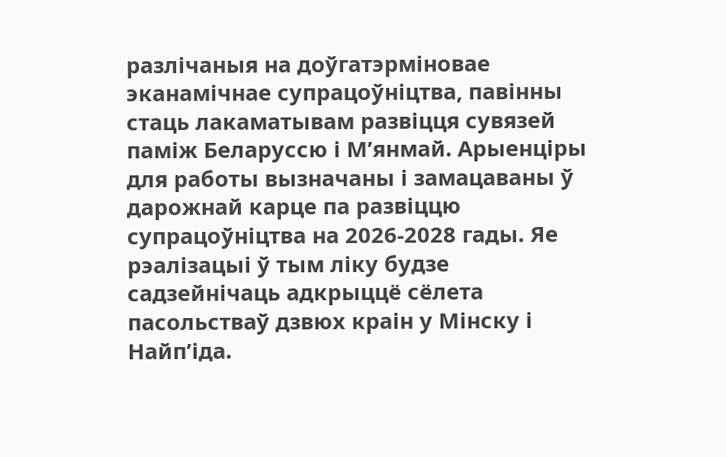разлічаныя на доўгатэрміновае эканамічнае супрацоўніцтва, павінны стаць лакаматывам развіцця сувязей паміж Беларуссю і М’янмай. Арыенціры для работы вызначаны і замацаваны ў дарожнай карце па развіццю супрацоўніцтва на 2026-2028 гады. Яе рэалізацыі ў тым ліку будзе садзейнічаць адкрыццё сёлета пасольстваў дзвюх краін у Мінску і Найп’іда.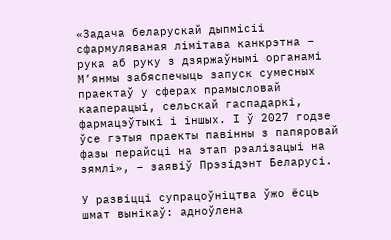«Задача беларускай дыпмісіі сфармуляваная лімітава канкрэтна – рука аб руку з дзяржаўнымі органамі М’янмы забяспечыць запуск сумесных праектаў у сферах прамысловай кааперацыі, сельскай гаспадаркі, фармацэўтыкі і іншых. І ў 2027 годзе ўсе гэтыя праекты павінны з папяровай фазы перайсці на этап рэалізацыі на зямлі», – заявіў Прэзідэнт Беларусі.

У развіцці супрацоўніцтва ўжо ёсць шмат вынікаў: адноўлена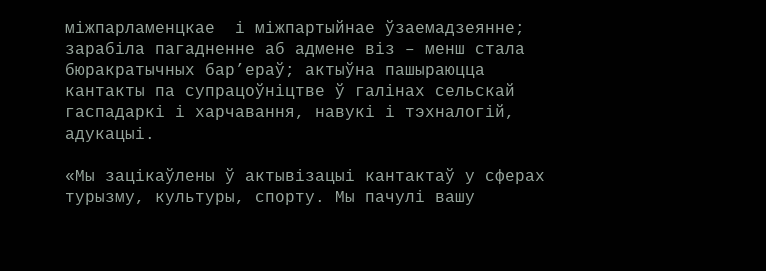міжпарламенцкае  і міжпартыйнае ўзаемадзеянне; зарабіла пагадненне аб адмене віз – менш стала бюракратычных бар’ераў; актыўна пашыраюцца кантакты па супрацоўніцтве ў галінах сельскай гаспадаркі і харчавання, навукі і тэхналогій, адукацыі.

«Мы зацікаўлены ў актывізацыі кантактаў у сферах турызму, культуры, спорту. Мы пачулі вашу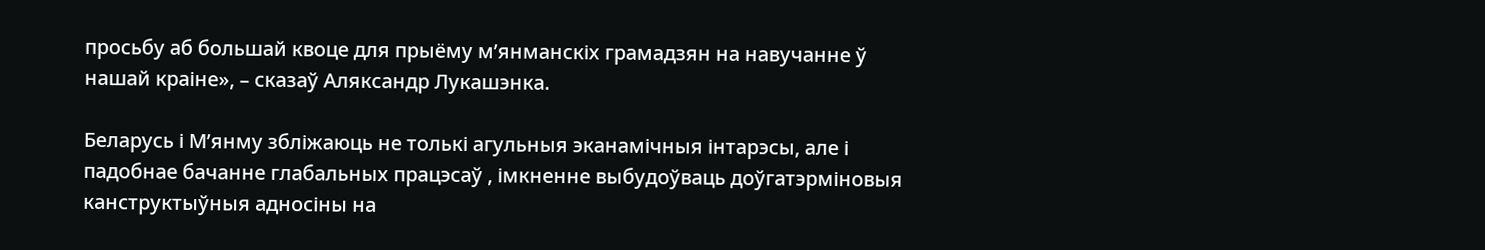просьбу аб большай квоце для прыёму м’янманскіх грамадзян на навучанне ў нашай краіне», – сказаў Аляксандр Лукашэнка.

Беларусь і М’янму збліжаюць не толькі агульныя эканамічныя інтарэсы, але і падобнае бачанне глабальных працэсаў , імкненне выбудоўваць доўгатэрміновыя канструктыўныя адносіны на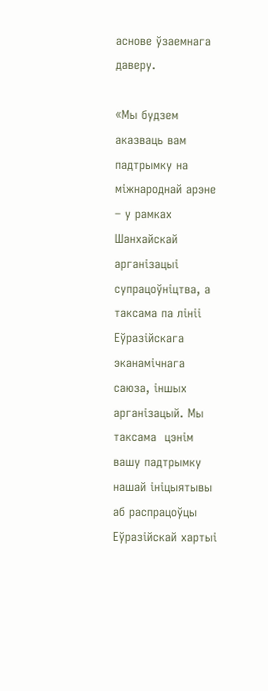аснове ўзаемнага даверу.

«Мы будзем аказваць вам падтрымку на міжнароднай арэне – у рамках Шанхайскай арганізацыі супрацоўніцтва, а таксама па лініі Еўразійскага эканамічнага саюза, іншых арганізацый. Мы таксама  цэнім вашу падтрымку нашай ініцыятывы  аб распрацоўцы Еўразійскай хартыі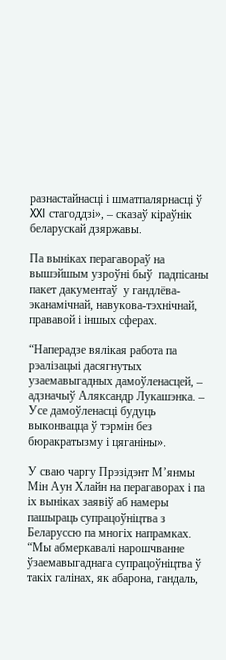разнастайнасці і шматпалярнасці ў XXI стагоддзі», – сказаў кіраўнік беларускай дзяржавы.

Па выніках перагавораў на вышэйшым узроўні быў  падпісаны пакет дакументаў  у гандлёва-эканамічнай, навукова-тэхнічнай, прававой і іншых сферах.

“Наперадзе вялікая работа па рэалізацыі дасягнутых узаемавыгадных дамоўленасцей, – адзначыў Аляксандр Лукашэнка. – Усе дамоўленасці будуць выконвацца ў тэрмін без бюракратызму і цяганіны».

У сваю чаргу Прэзідэнт М’янмы Мін Аун Хлайн на перагаворах і па іх выніках заявіў аб намеры пашыраць супрацоўніцтва з Беларуссю па многіх напрамках. “Мы абмеркавалі нарошчванне ўзаемавыгаднага супрацоўніцтва ў такіх галінах, як абарона, гандаль,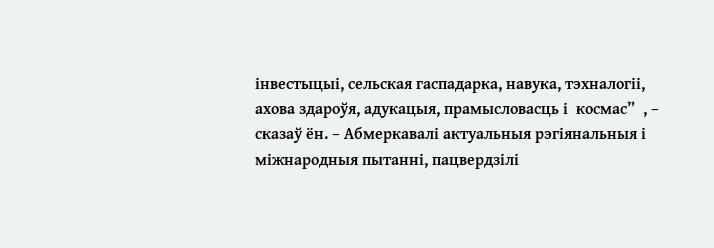інвестыцыі, сельская гаспадарка, навука, тэхналогіі, ахова здароўя, адукацыя, прамысловасць і  космас”  , – сказаў ён. – Абмеркавалі актуальныя рэгіянальныя і міжнародныя пытанні, пацвердзілі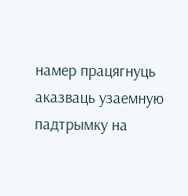намер працягнуць аказваць узаемную падтрымку на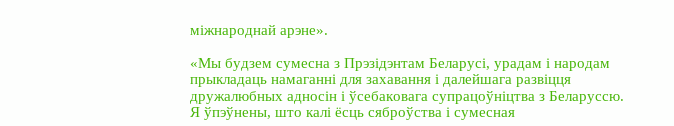міжнароднай арэне».

«Мы будзем сумесна з Прэзідэнтам Беларусі, урадам і народам прыкладаць намаганні для захавання і далейшага развіцця дружалюбных адносін і ўсебаковага супрацоўніцтва з Беларуссю. Я ўпэўнены, што калі ёсць сяброўства і сумесная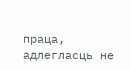праца, адлегласць не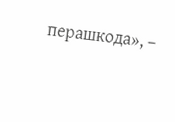перашкода», –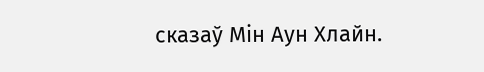сказаў Мін Аун Хлайн.